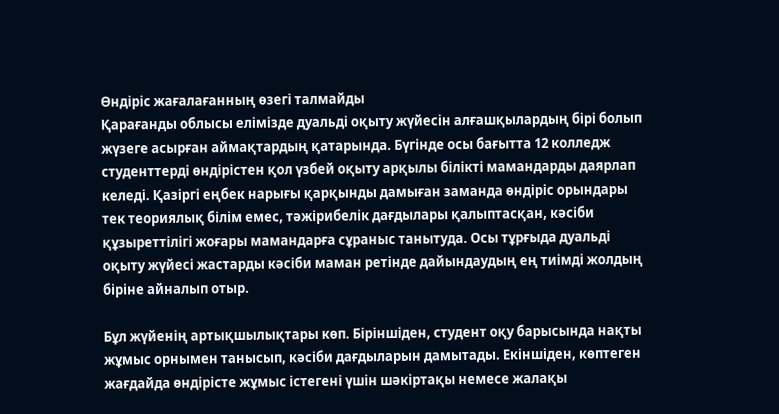Өндіріс жағалағанның өзегі талмайды
Қарағанды облысы елімізде дуальді оқыту жүйесін алғашқылардың бірі болып жүзеге асырған аймақтардың қатарында. Бүгінде осы бағытта 12 колледж студенттерді өндірістен қол үзбей оқыту арқылы білікті мамандарды даярлап келеді. Қазіргі еңбек нарығы қарқынды дамыған заманда өндіріс орындары тек теориялық білім емес, тәжірибелік дағдылары қалыптасқан, кәсіби құзыреттілігі жоғары мамандарға сұраныс танытуда. Осы тұрғыда дуальді оқыту жүйесі жастарды кәсіби маман ретінде дайындаудың ең тиімді жолдың біріне айналып отыр.

Бұл жүйенің артықшылықтары көп. Біріншіден, студент оқу барысында нақты жұмыс орнымен танысып, кәсіби дағдыларын дамытады. Екіншіден, көптеген жағдайда өндірісте жұмыс істегені үшін шәкіртақы немесе жалақы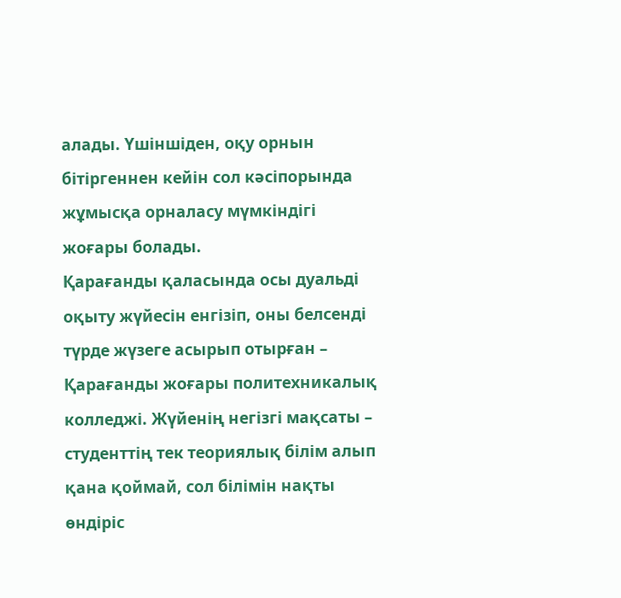алады. Үшіншіден, оқу орнын бітіргеннен кейін сол кәсіпорында жұмысқа орналасу мүмкіндігі жоғары болады.
Қарағанды қаласында осы дуальді оқыту жүйесін енгізіп, оны белсенді түрде жүзеге асырып отырған – Қарағанды жоғары политехникалық колледжі. Жүйенің негізгі мақсаты – студенттің тек теориялық білім алып қана қоймай, сол білімін нақты өндіріс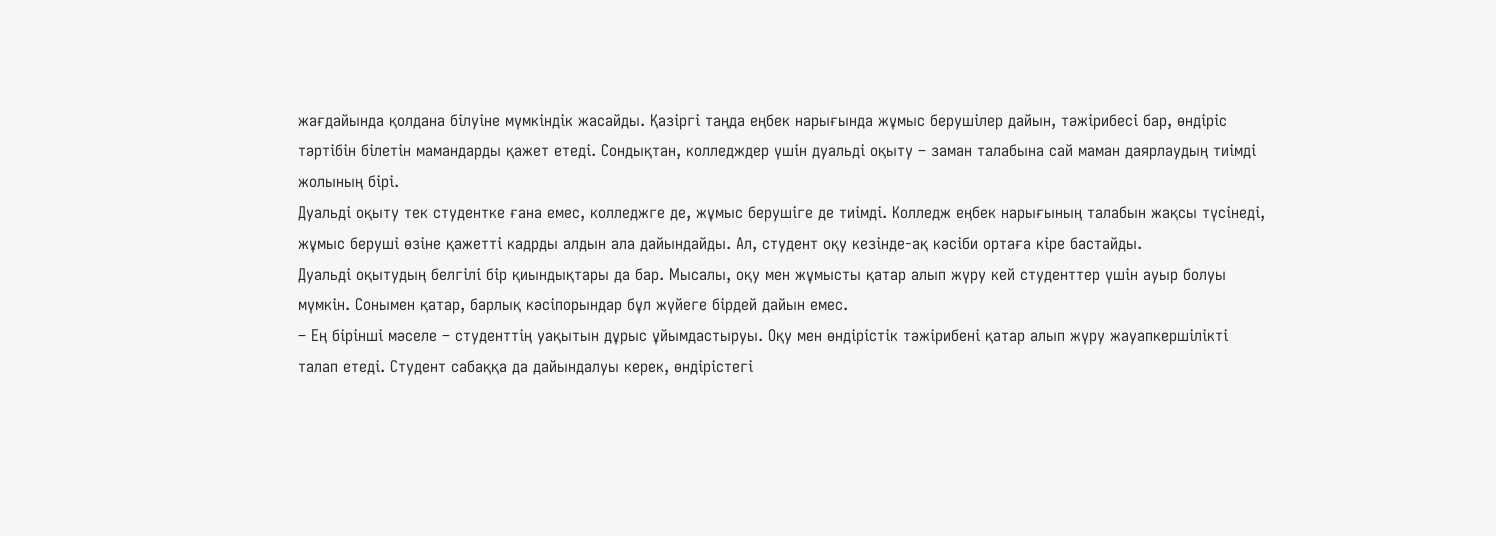жағдайында қолдана білуіне мүмкіндік жасайды. Қазіргі таңда еңбек нарығында жұмыс берушілер дайын, тәжірибесі бар, өндіріс тәртібін білетін мамандарды қажет етеді. Сондықтан, колледждер үшін дуальді оқыту – заман талабына сай маман даярлаудың тиімді жолының бірі.
Дуальді оқыту тек студентке ғана емес, колледжге де, жұмыс берушіге де тиімді. Колледж еңбек нарығының талабын жақсы түсінеді, жұмыс беруші өзіне қажетті кадрды алдын ала дайындайды. Ал, студент оқу кезінде-ақ кәсіби ортаға кіре бастайды.
Дуальді оқытудың белгілі бір қиындықтары да бар. Мысалы, оқу мен жұмысты қатар алып жүру кей студенттер үшін ауыр болуы мүмкін. Сонымен қатар, барлық кәсіпорындар бұл жүйеге бірдей дайын емес.
– Ең бірінші мәселе – студенттің уақытын дұрыс ұйымдастыруы. Оқу мен өндірістік тәжірибені қатар алып жүру жауапкершілікті талап етеді. Студент сабаққа да дайындалуы керек, өндірістегі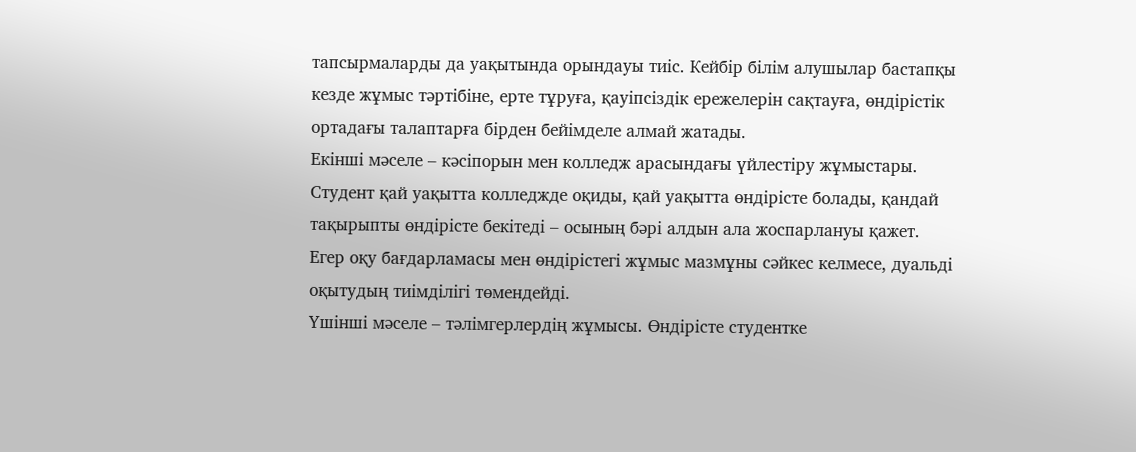тапсырмаларды да уақытында орындауы тиіс. Кейбір білім алушылар бастапқы кезде жұмыс тәртібіне, ерте тұруға, қауіпсіздік ережелерін сақтауға, өндірістік ортадағы талаптарға бірден бейімделе алмай жатады.
Екінші мәселе – кәсіпорын мен колледж арасындағы үйлестіру жұмыстары. Студент қай уақытта колледжде оқиды, қай уақытта өндірісте болады, қандай тақырыпты өндірісте бекітеді – осының бәрі алдын ала жоспарлануы қажет. Егер оқу бағдарламасы мен өндірістегі жұмыс мазмұны сәйкес келмесе, дуальді оқытудың тиімділігі төмендейді.
Үшінші мәселе – тәлімгерлердің жұмысы. Өндірісте студентке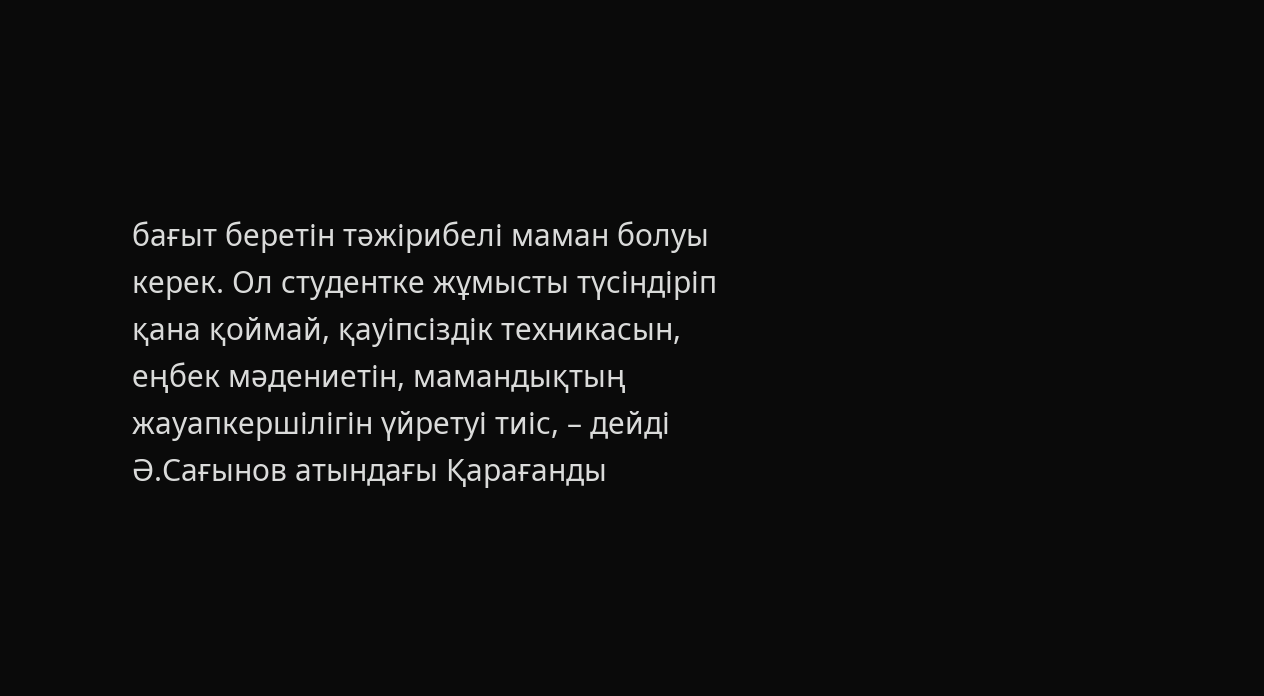бағыт беретін тәжірибелі маман болуы керек. Ол студентке жұмысты түсіндіріп қана қоймай, қауіпсіздік техникасын, еңбек мәдениетін, мамандықтың жауапкершілігін үйретуі тиіс, – дейді Ә.Сағынов атындағы Қарағанды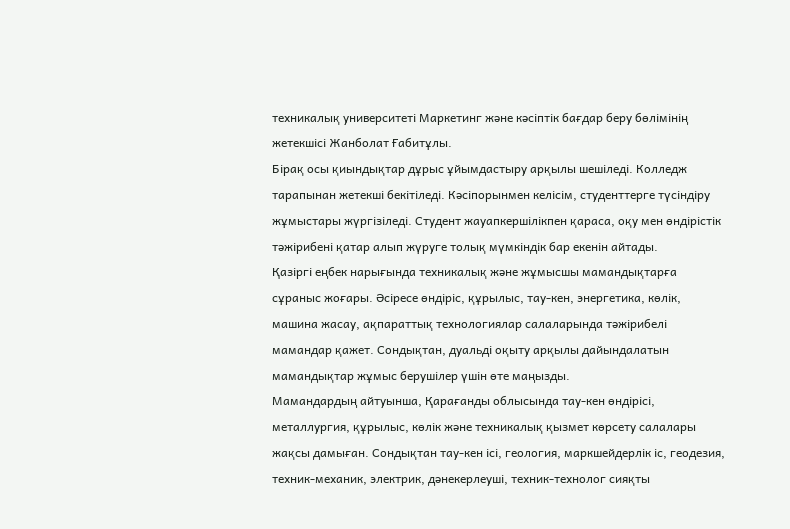техникалық университеті Маркетинг және кәсіптік бағдар беру бөлімінің жетекшісі Жанболат Ғабитұлы.
Бірақ осы қиындықтар дұрыс ұйымдастыру арқылы шешіледі. Колледж тарапынан жетекші бекітіледі. Кәсіпорынмен келісім, студенттерге түсіндіру жұмыстары жүргізіледі. Студент жауапкершілікпен қараса, оқу мен өндірістік тәжірибені қатар алып жүруге толық мүмкіндік бар екенін айтады.
Қазіргі еңбек нарығында техникалық және жұмысшы мамандықтарға сұраныс жоғары. Әсіресе өндіріс, құрылыс, тау-кен, энергетика, көлік, машина жасау, ақпараттық технологиялар салаларында тәжірибелі мамандар қажет. Сондықтан, дуальді оқыту арқылы дайындалатын мамандықтар жұмыс берушілер үшін өте маңызды.
Мамандардың айтуынша, Қарағанды облысында тау-кен өндірісі, металлургия, құрылыс, көлік және техникалық қызмет көрсету салалары жақсы дамыған. Сондықтан тау-кен ісі, геология, маркшейдерлік іс, геодезия, техник-механик, электрик, дәнекерлеуші, техник-технолог сияқты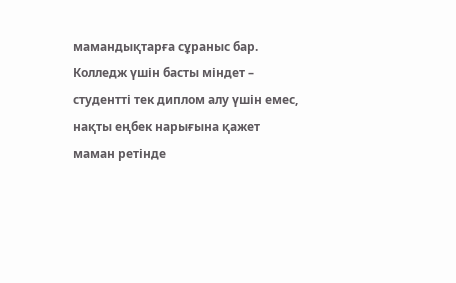мамандықтарға сұраныс бар.
Колледж үшін басты міндет – студентті тек диплом алу үшін емес, нақты еңбек нарығына қажет маман ретінде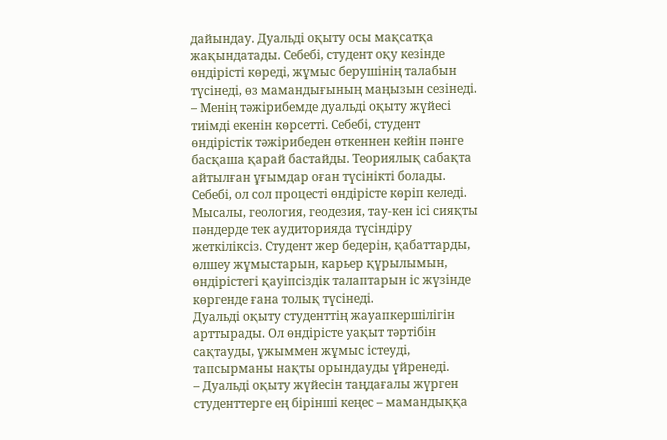дайындау. Дуальді оқыту осы мақсатқа жақындатады. Себебі, студент оқу кезінде өндірісті көреді, жұмыс берушінің талабын түсінеді, өз мамандығының маңызын сезінеді.
– Менің тәжірибемде дуальді оқыту жүйесі тиімді екенін көрсетті. Себебі, студент өндірістік тәжірибеден өткеннен кейін пәнге басқаша қарай бастайды. Теориялық сабақта айтылған ұғымдар оған түсінікті болады. Себебі, ол сол процесті өндірісте көріп келеді. Мысалы, геология, геодезия, тау-кен ісі сияқты пәндерде тек аудиторияда түсіндіру жеткіліксіз. Студент жер бедерін, қабаттарды, өлшеу жұмыстарын, карьер құрылымын, өндірістегі қауіпсіздік талаптарын іс жүзінде көргенде ғана толық түсінеді.
Дуальді оқыту студенттің жауапкершілігін арттырады. Ол өндірісте уақыт тәртібін сақтауды, ұжыммен жұмыс істеуді, тапсырманы нақты орындауды үйренеді.
– Дуальді оқыту жүйесін таңдағалы жүрген студенттерге ең бірінші кеңес – мамандыққа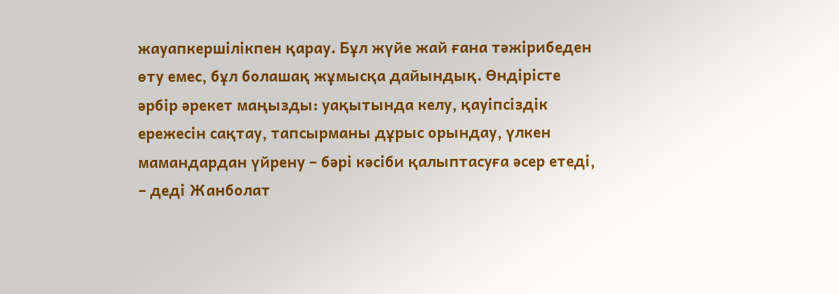жауапкершілікпен қарау. Бұл жүйе жай ғана тәжірибеден өту емес, бұл болашақ жұмысқа дайындық. Өндірісте әрбір әрекет маңызды: уақытында келу, қауіпсіздік ережесін сақтау, тапсырманы дұрыс орындау, үлкен мамандардан үйрену – бәрі кәсіби қалыптасуға әсер етеді, – деді Жанболат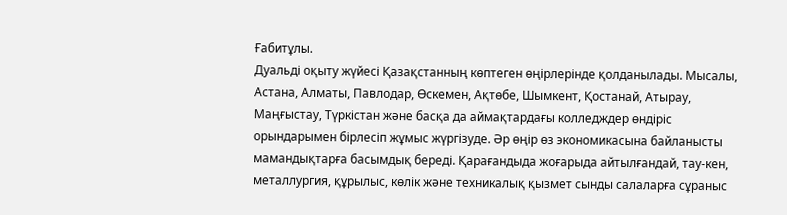Ғабитұлы.
Дуальді оқыту жүйесі Қазақстанның көптеген өңірлерінде қолданылады. Мысалы, Астана, Алматы, Павлодар, Өскемен, Ақтөбе, Шымкент, Қостанай, Атырау, Маңғыстау, Түркістан және басқа да аймақтардағы колледждер өндіріс орындарымен бірлесіп жұмыс жүргізуде. Әр өңір өз экономикасына байланысты мамандықтарға басымдық береді. Қарағандыда жоғарыда айтылғандай, тау-кен, металлургия, құрылыс, көлік және техникалық қызмет сынды салаларға сұраныс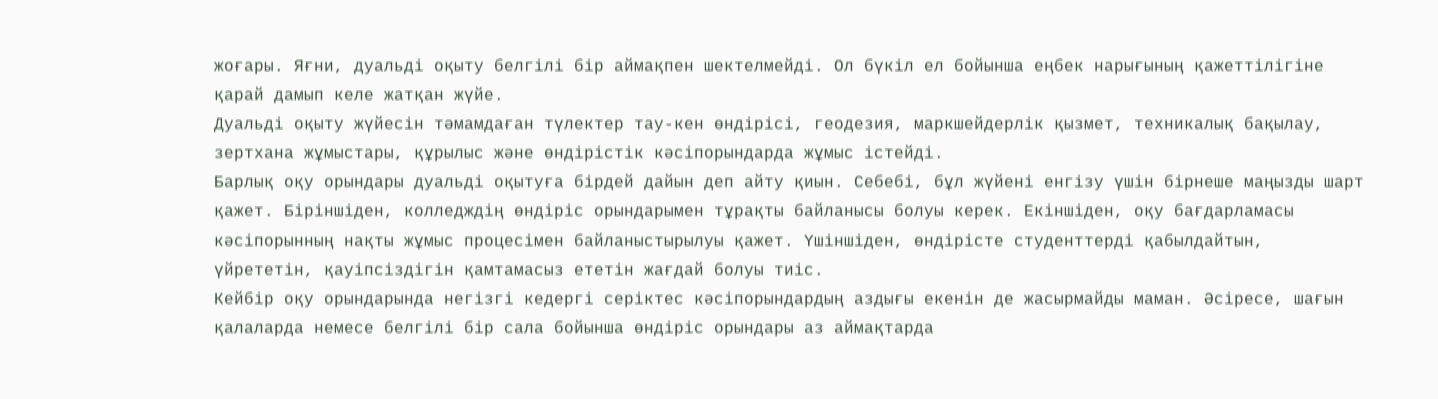жоғары. Яғни, дуальді оқыту белгілі бір аймақпен шектелмейді. Ол бүкіл ел бойынша еңбек нарығының қажеттілігіне қарай дамып келе жатқан жүйе.
Дуальді оқыту жүйесін тәмамдаған түлектер тау-кен өндірісі, геодезия, маркшейдерлік қызмет, техникалық бақылау, зертхана жұмыстары, құрылыс және өндірістік кәсіпорындарда жұмыс істейді.
Барлық оқу орындары дуальді оқытуға бірдей дайын деп айту қиын. Себебі, бұл жүйені енгізу үшін бірнеше маңызды шарт қажет. Біріншіден, колледждің өндіріс орындарымен тұрақты байланысы болуы керек. Екіншіден, оқу бағдарламасы кәсіпорынның нақты жұмыс процесімен байланыстырылуы қажет. Үшіншіден, өндірісте студенттерді қабылдайтын, үйрететін, қауіпсіздігін қамтамасыз ететін жағдай болуы тиіс.
Кейбір оқу орындарында негізгі кедергі серіктес кәсіпорындардың аздығы екенін де жасырмайды маман. Әсіресе, шағын қалаларда немесе белгілі бір сала бойынша өндіріс орындары аз аймақтарда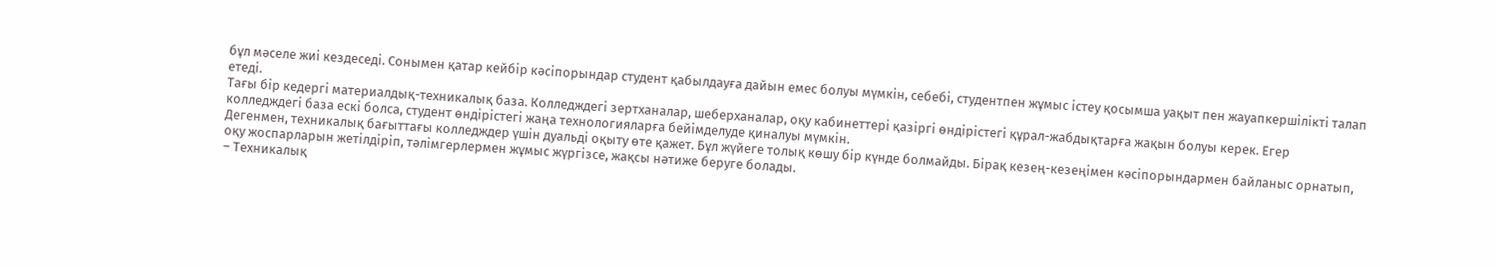бұл мәселе жиі кездеседі. Сонымен қатар кейбір кәсіпорындар студент қабылдауға дайын емес болуы мүмкін, себебі, студентпен жұмыс істеу қосымша уақыт пен жауапкершілікті талап етеді.
Тағы бір кедергі материалдық-техникалық база. Колледждегі зертханалар, шеберханалар, оқу кабинеттері қазіргі өндірістегі құрал-жабдықтарға жақын болуы керек. Егер колледждегі база ескі болса, студент өндірістегі жаңа технологияларға бейімделуде қиналуы мүмкін.
Дегенмен, техникалық бағыттағы колледждер үшін дуальді оқыту өте қажет. Бұл жүйеге толық көшу бір күнде болмайды. Бірақ кезең-кезеңімен кәсіпорындармен байланыс орнатып, оқу жоспарларын жетілдіріп, тәлімгерлермен жұмыс жүргізсе, жақсы нәтиже беруге болады.
– Техникалық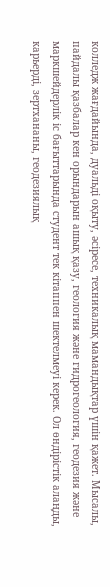колледж жағдайында, дуальді оқыту, әсіресе, техникалық мамандықтар үшін қажет. Мысалы, пайдалы қазбалар кен орындарын ашық қазу, геология және гидрогеология, геодезия және маркшейдерлік іс бағыттарында студент тек кітаппен шектелмеуі керек. Ол өндірістік алаңды, карьерді, зертхананы, геодезиялық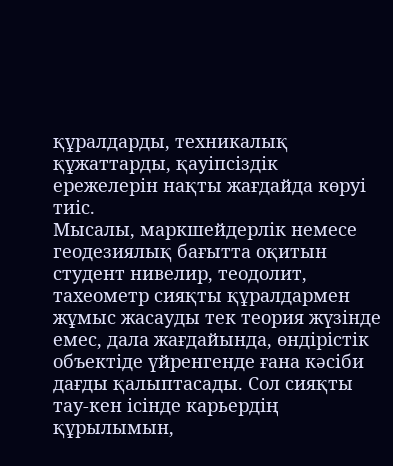құралдарды, техникалық құжаттарды, қауіпсіздік ережелерін нақты жағдайда көруі тиіс.
Мысалы, маркшейдерлік немесе геодезиялық бағытта оқитын студент нивелир, теодолит, тахеометр сияқты құралдармен жұмыс жасауды тек теория жүзінде емес, дала жағдайында, өндірістік объектіде үйренгенде ғана кәсіби дағды қалыптасады. Сол сияқты тау-кен ісінде карьердің құрылымын,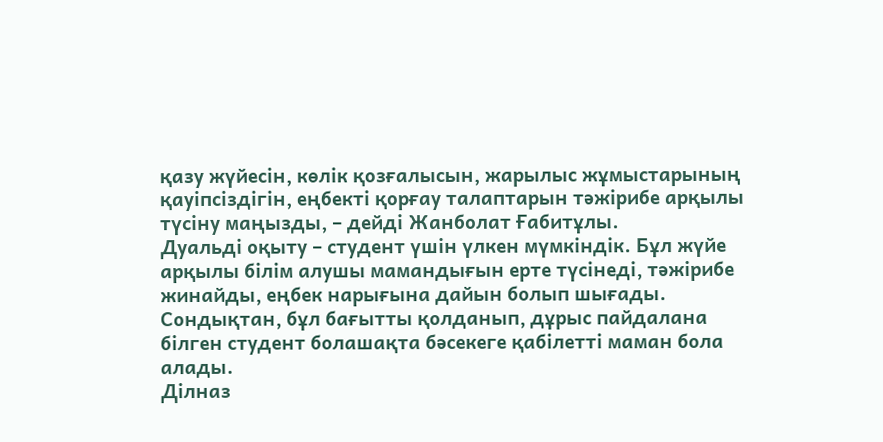қазу жүйесін, көлік қозғалысын, жарылыс жұмыстарының қауіпсіздігін, еңбекті қорғау талаптарын тәжірибе арқылы түсіну маңызды, – дейді Жанболат Ғабитұлы.
Дуальді оқыту – студент үшін үлкен мүмкіндік. Бұл жүйе арқылы білім алушы мамандығын ерте түсінеді, тәжірибе жинайды, еңбек нарығына дайын болып шығады. Сондықтан, бұл бағытты қолданып, дұрыс пайдалана білген студент болашақта бәсекеге қабілетті маман бола алады.
Ділназ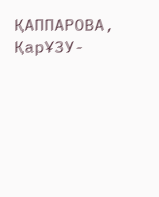ҚАППАРОВА,
ҚарҰЗУ-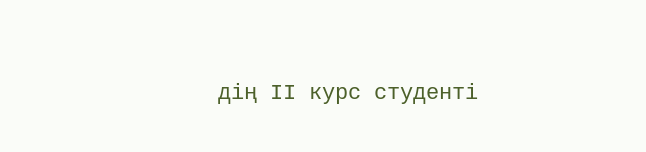дің ІІ курс студенті